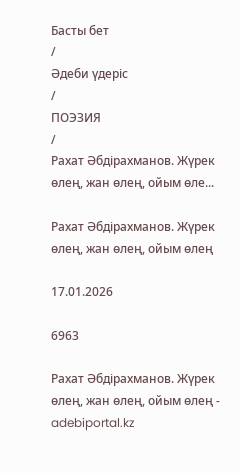Басты бет
/
Әдеби үдеріс
/
ПОЭЗИЯ
/
Рахат Әбдірахманов. Жүрек өлең, жан өлең, ойым өле...

Рахат Әбдірахманов. Жүрек өлең, жан өлең, ойым өлең

17.01.2026

6963

Рахат Әбдірахманов. Жүрек өлең, жан өлең, ойым өлең - adebiportal.kz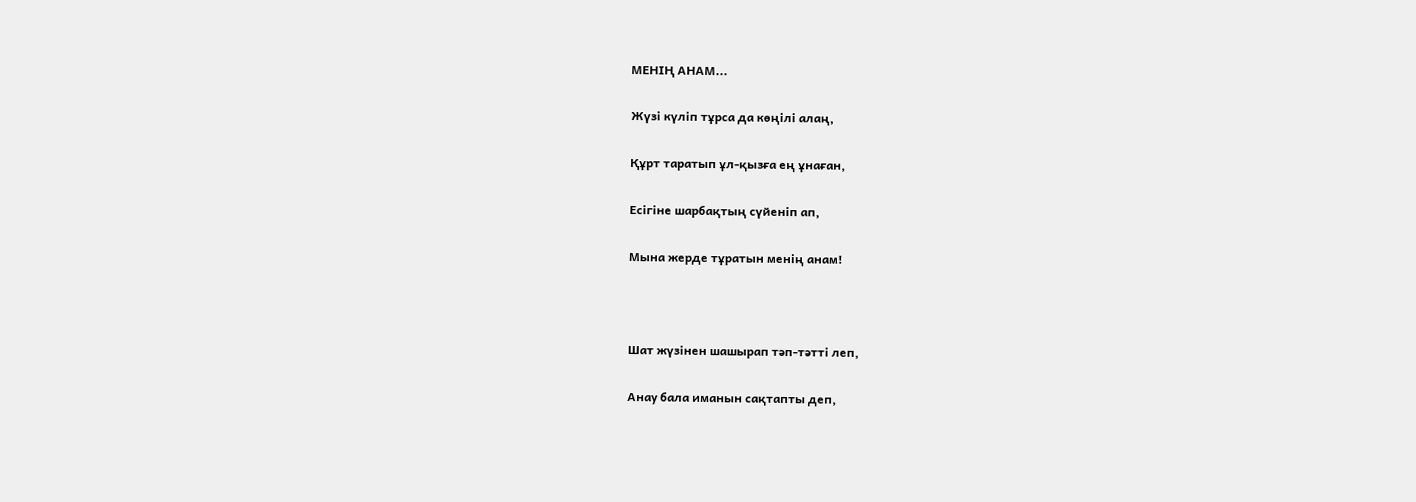МЕНІҢ АНАМ...

Жүзі күліп тұрса да көңілі алаң,

Құрт таратып ұл-қызға ең ұнаған,

Есігіне шарбақтың сүйеніп ап,

Мына жерде тұратын менің анам!



Шат жүзінен шашырап тәп-тәтті леп,

Анау бала иманын сақтапты деп,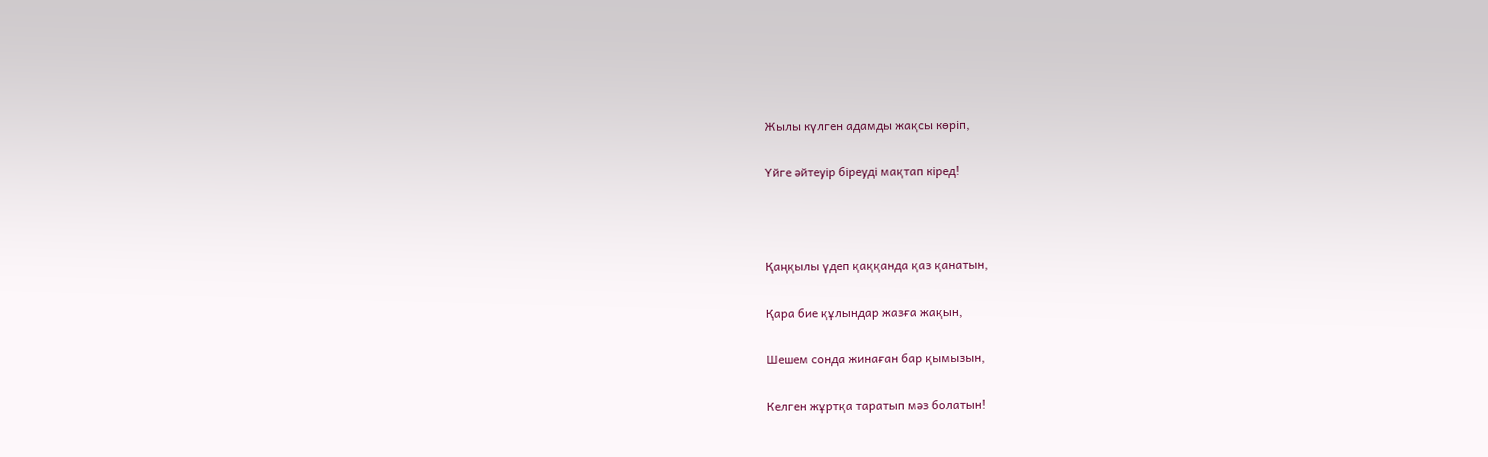Жылы күлген адамды жақсы көріп,

Үйге әйтеуір біреуді мақтап кіред!



Қаңқылы үдеп қаққанда қаз қанатын,

Қара бие құлындар жазға жақын,

Шешем сонда жинаған бар қымызын,

Келген жұртқа таратып мәз болатын!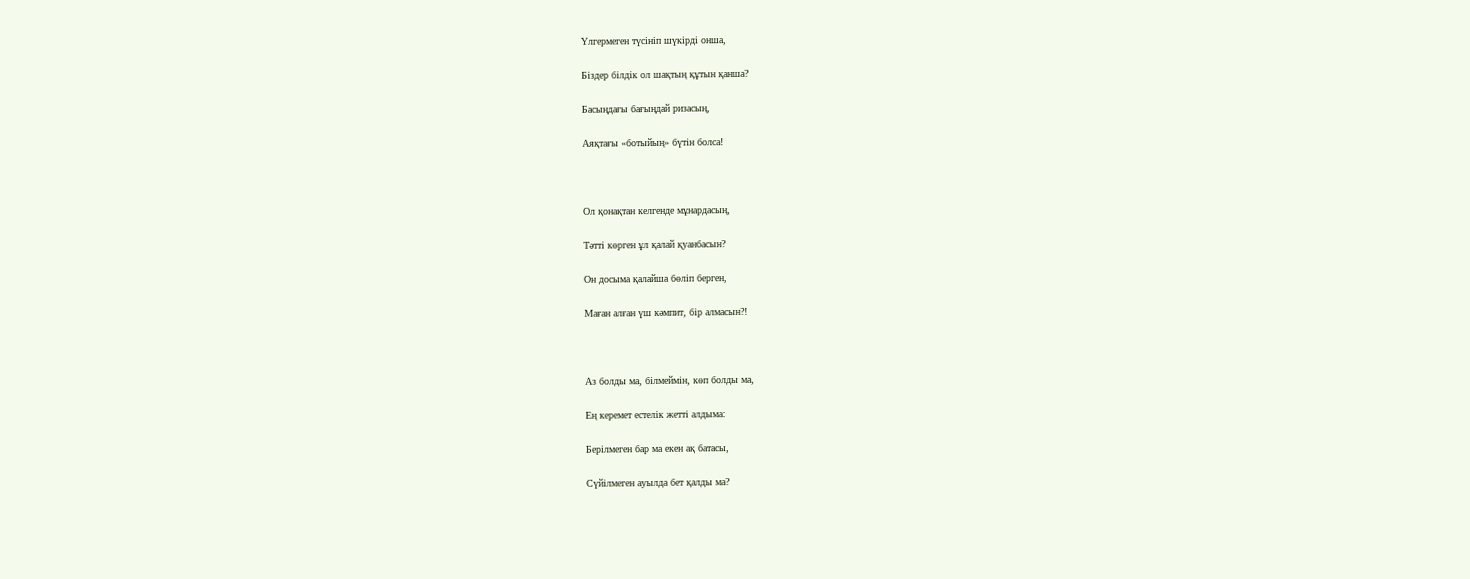Үлгермеген түсініп шүкірді онша,

Біздер білдік ол шақтың құтын қанша?

Басыңдағы бағыңдай ризасың,

Аяқтағы «ботыйың» бүтін болса!



Ол қонақтан келгенде мұнардасың,

Тәтті көрген ұл қалай қуанбасын?

Он досыма қалайша бөліп берген,

Маған алған үш кәмпит, бір алмасын?!



Аз болды ма, білмеймін, көп болды ма,

Ең керемет естелік жетті алдыма:

Берілмеген бар ма екен ақ батасы,

Сүйілмеген ауылда бет қалды ма?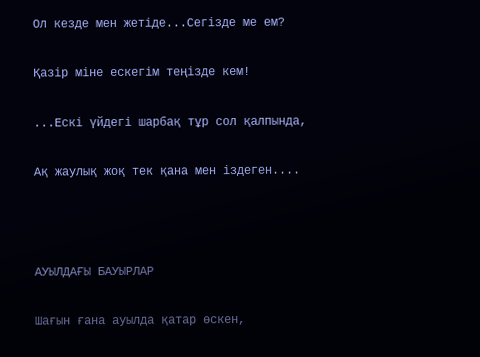Ол кезде мен жетіде...Сегізде ме ем?

Қазір міне ескегім теңізде кем!

...Ескі үйдегі шарбақ тұр сол қалпында,

Ақ жаулық жоқ тек қана мен іздеген....



АУЫЛДАҒЫ БАУЫРЛАР

Шағын ғана ауылда қатар өскен,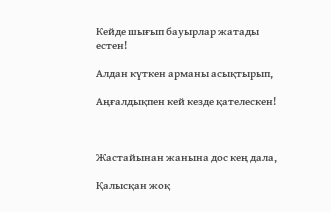Кейде шығып бауырлар жатады естен!

Алдан күткен арманы асықтырып,

Аңғалдықпен кей кезде қателескен!



Жастайынан жанына дос кең дала,

Қалысқан жоқ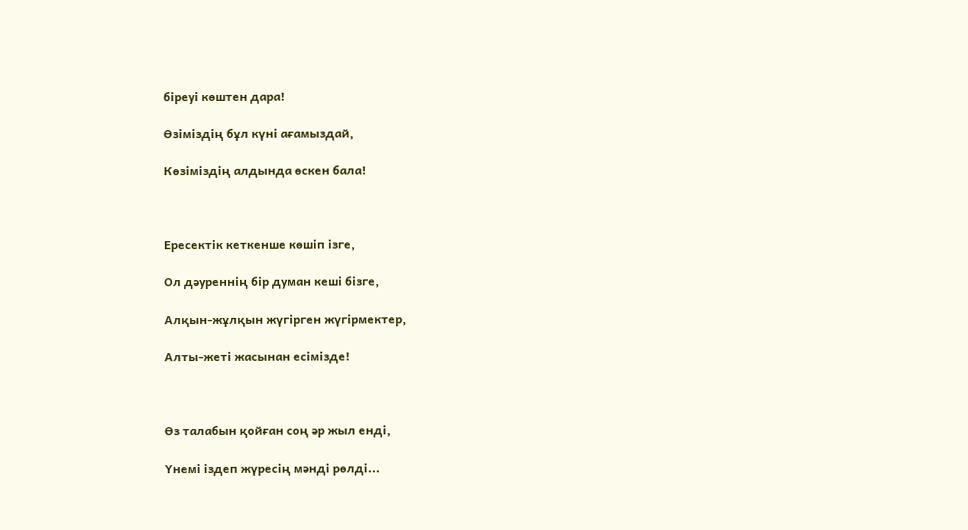біреуі көштен дара!

Өзіміздің бұл күні ағамыздай,

Көзіміздің алдында өскен бала!



Ересектік кеткенше көшіп ізге,

Ол дәуреннің бір думан кеші бізге,

Алқын-жұлқын жүгірген жүгірмектер,

Алты-жеті жасынан есімізде!



Өз талабын қойған соң әр жыл енді,

Үнемі іздеп жүресің мәнді рөлді...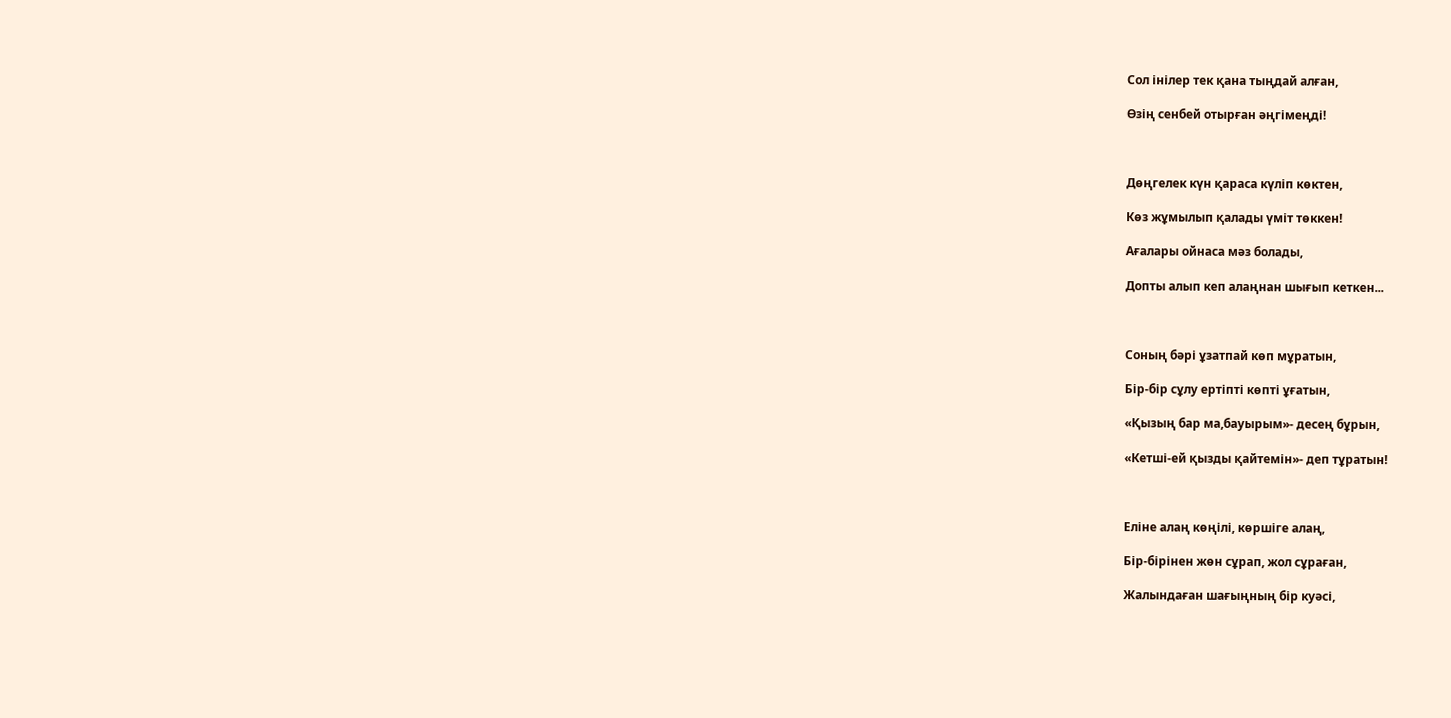Сол інілер тек қана тыңдай алған,

Өзің сенбей отырған әңгімеңді!



Дөңгелек күн қараса күліп көктен,

Көз жұмылып қалады үміт төккен!

Ағалары ойнаса мәз болады,

Допты алып кеп алаңнан шығып кеткен...



Соның бәрі ұзатпай көп мұратын,

Бір-бір сұлу ертіпті көпті ұғатын,

«Қызың бар ма,бауырым»- десең бұрын,

«Кетші-ей қызды қайтемін»- деп тұратын!



Еліне алаң көңілі, көршіге алаң,

Бір-бірінен жөн сұрап, жол сұраған,

Жалындаған шағыңның бір куәсі,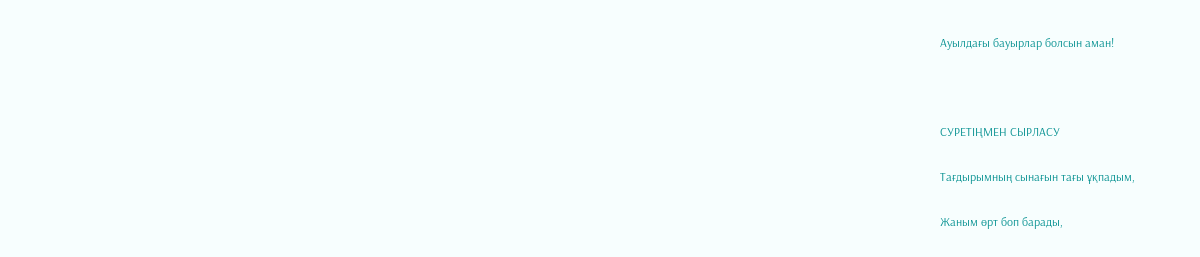Ауылдағы бауырлар болсын аман!



СУРЕТІҢМЕН СЫРЛАСУ

Тағдырымның сынағын тағы ұқпадым,

Жаным өрт боп барады,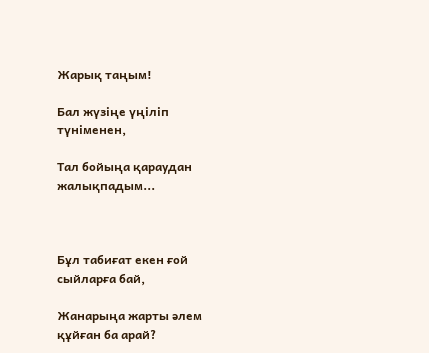Жарық таңым!

Бал жүзіңе үңіліп түніменен,

Тал бойыңа қараудан жалықпадым...



Бұл табиғат екен ғой сыйларға бай,

Жанарыңа жарты әлем құйған ба арай?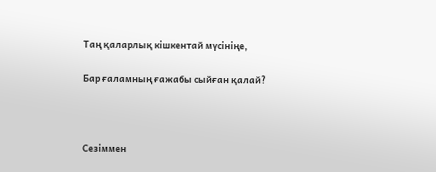Таң қаларлық кішкентай мүсініңе,

Бар ғаламның ғажабы сыйған қалай?



Сезіммен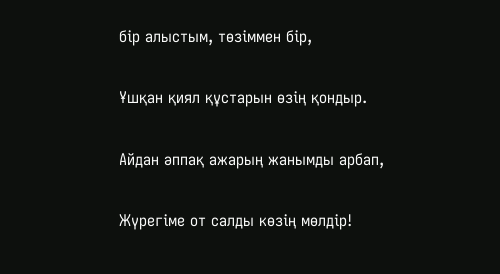бір алыстым, төзіммен бір,

Ұшқан қиял құстарын өзің қондыр.

Айдан әппақ ажарың жанымды арбап,

Жүрегіме от салды көзің мөлдір!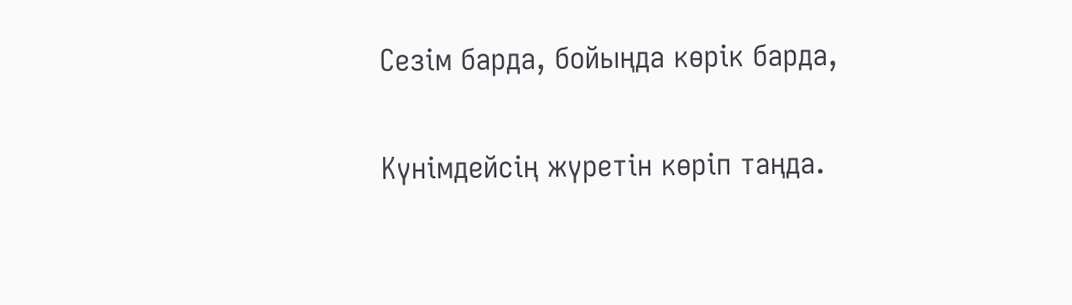Сезім барда, бойыңда көрік барда,

Күнімдейсің жүретін көріп таңда.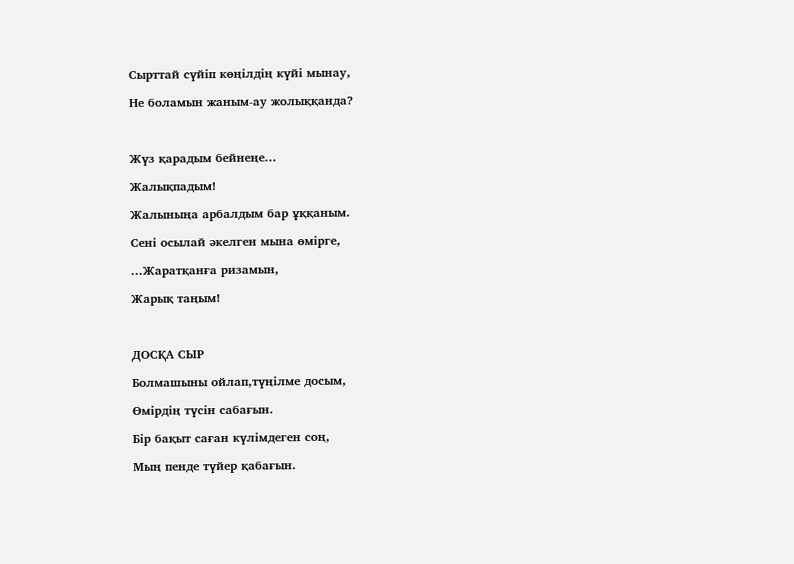Сырттай сүйіп көңілдің күйі мынау,

Не боламын жаным-ау жолыққанда?



Жүз қарадым бейнеңе...

Жалықпадым!

Жалыныңа арбалдым бар ұққаным.

Сені осылай әкелген мына өмірге,

...Жаратқанға ризамын,

Жарық таңым!



ДОСҚА СЫР

Болмашыны ойлап,түңілме досым,

Өмірдің түсін сабағын.

Бір бақыт саған күлімдеген соң,

Мың пенде түйер қабағын.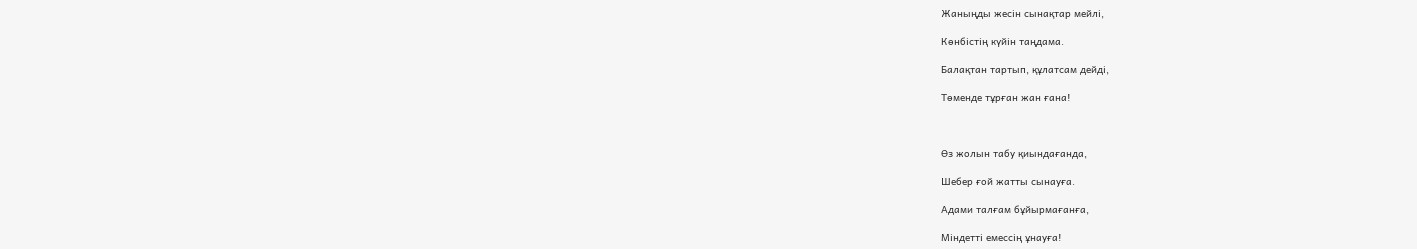Жаныңды жесін сынақтар мейлі,

Көнбістің күйін таңдама.

Балақтан тартып, құлатсам дейді,

Төменде тұрған жан ғана!



Өз жолын табу қиындағанда,

Шебер ғой жатты сынауға.

Адами талғам бұйырмағанға,

Міндетті емессің ұнауға!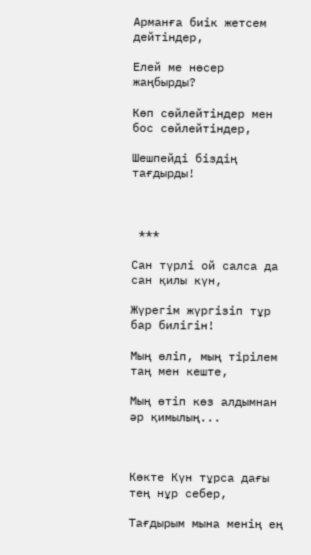Арманға биік жетсем дейтіндер,

Елей ме нөсер жаңбырды?

Көп сөйлейтіндер мен бос сөйлейтіндер,

Шешпейді біздің тағдырды!



 ***

Сан түрлі ой салса да сан қилы күн,

Жүрегім жүргізіп тұр бар билігін!

Мың өліп, мың тірілем таң мен кеште,

Мың өтіп көз алдымнан әр қимылың...



Көкте Күн тұрса дағы тең нұр себер,

Тағдырым мына менің ең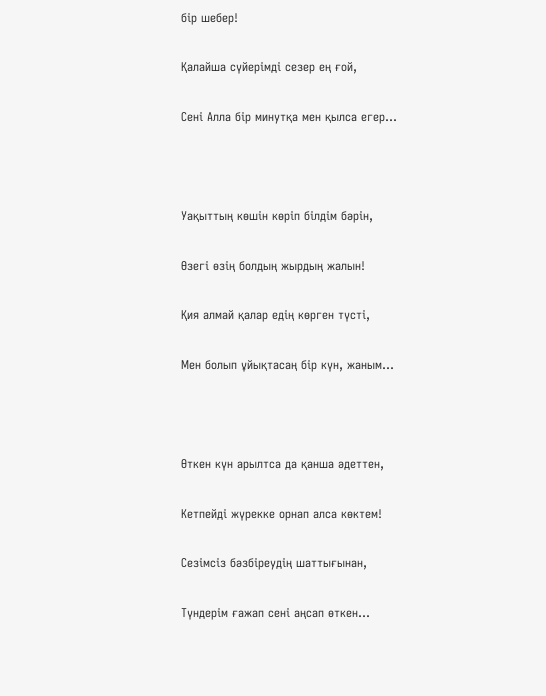бір шебер!

Қалайша сүйерімді сезер ең ғой,

Сені Алла бір минутқа мен қылса егер...



Уақыттың көшін көріп білдім бәрін,

Өзегі өзің болдың жырдың жалын!

Қия алмай қалар едің көрген түсті,

Мен болып ұйықтасаң бір күн, жаным...



Өткен күн арылтса да қанша әдеттен,

Кетпейді жүрекке орнап алса көктем!

Сезімсіз бәзбіреудің шаттығынан,

Түндерім ғажап сені аңсап өткен...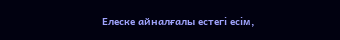Елеске айналғалы естегі есім,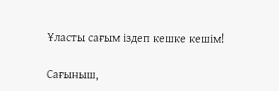Ұласты сағым іздеп кешке кешім!

Сағыныш,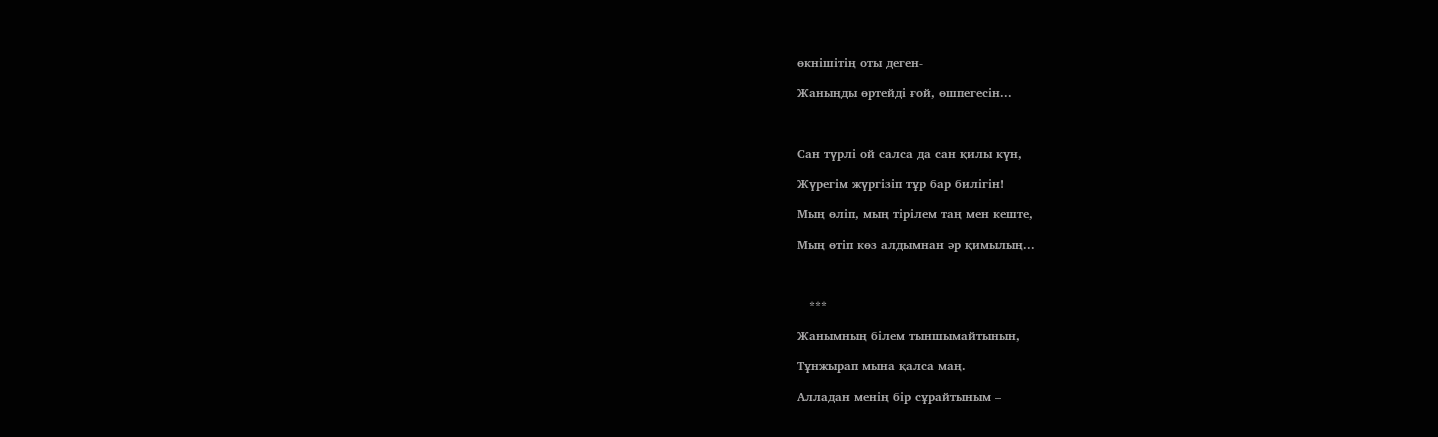өкнішітің оты деген-

Жаныңды өртейді ғой, өшпегесін...



Сан түрлі ой салса да сан қилы күн,

Жүрегім жүргізіп тұр бар билігін!

Мың өліп, мың тірілем таң мен кеште,

Мың өтіп көз алдымнан әр қимылың...



   ***

Жанымның білем тыншымайтынын,

Тұнжырап мына қалса маң.

Алладан менің бір сұрайтыным –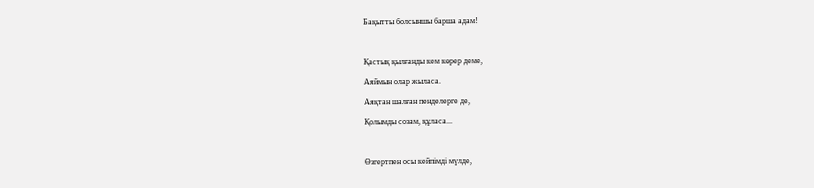Бақытты болсыншы барша адам!



Қастық қылғанды кем көрер деме,

Аяймын олар жыласа.

Аяқтан шалған пенделерге де,

Қолымды созам, құласа...



Өзгертпен осы кейпімді мүлде,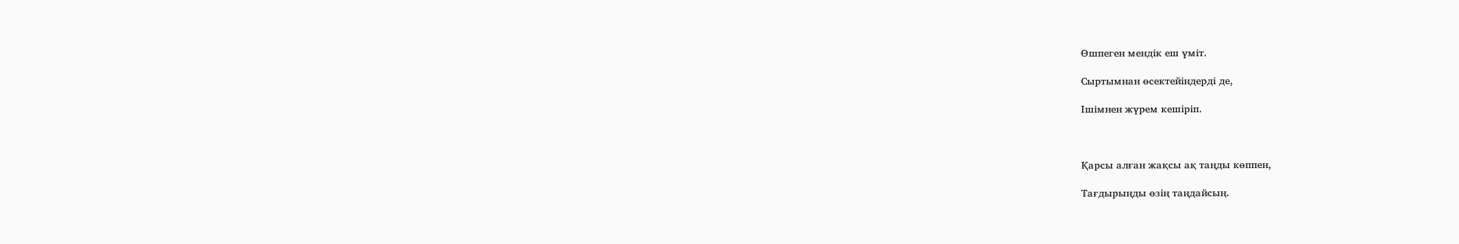Өшпеген мендік еш үміт.

Сыртымнан өсектейіндерді де,

Ішімнен жүрем кешіріп.



Қарсы алған жақсы ақ таңды көппен,

Тағдырыңды өзің таңдайсың.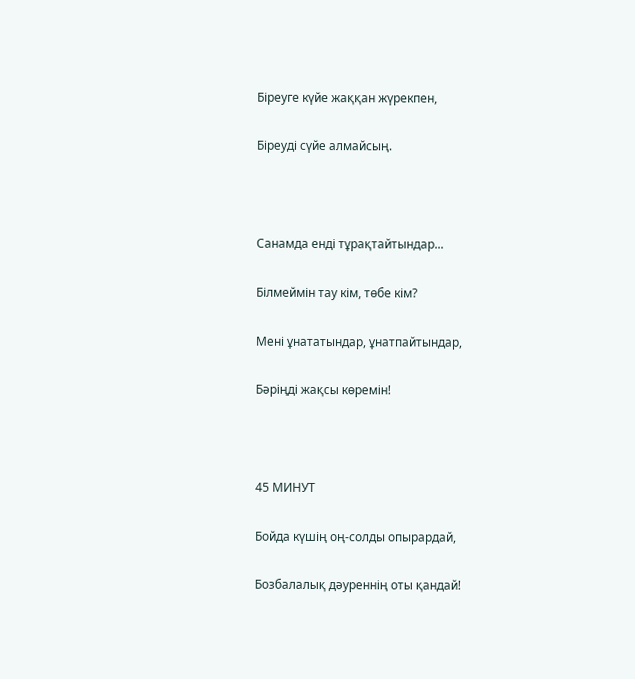Біреуге күйе жаққан жүрекпен,

Біреуді сүйе алмайсың.



Санамда енді тұрақтайтындар...

Білмеймін тау кім, төбе кім?

Мені ұнататындар, ұнатпайтындар,

Бәріңді жақсы көремін!



45 МИНУТ

Бойда күшің оң-солды опырардай,

Бозбалалық дәуреннің оты қандай!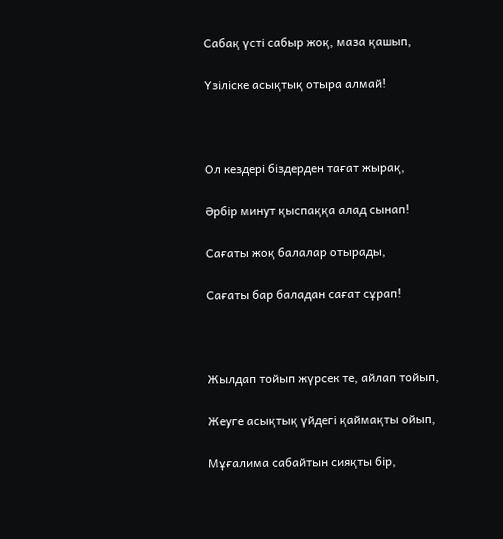Сабақ үсті сабыр жоқ, маза қашып,

Үзіліске асықтық отыра алмай!



Ол кездері біздерден тағат жырақ,

Әрбір минут қыспаққа алад сынап!

Сағаты жоқ балалар отырады,

Сағаты бар баладан сағат сұрап!



Жылдап тойып жүрсек те, айлап тойып,

Жеуге асықтық үйдегі қаймақты ойып,

Мұғалима сабайтын сияқты бір,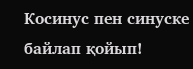Косинус пен синуске байлап қойып!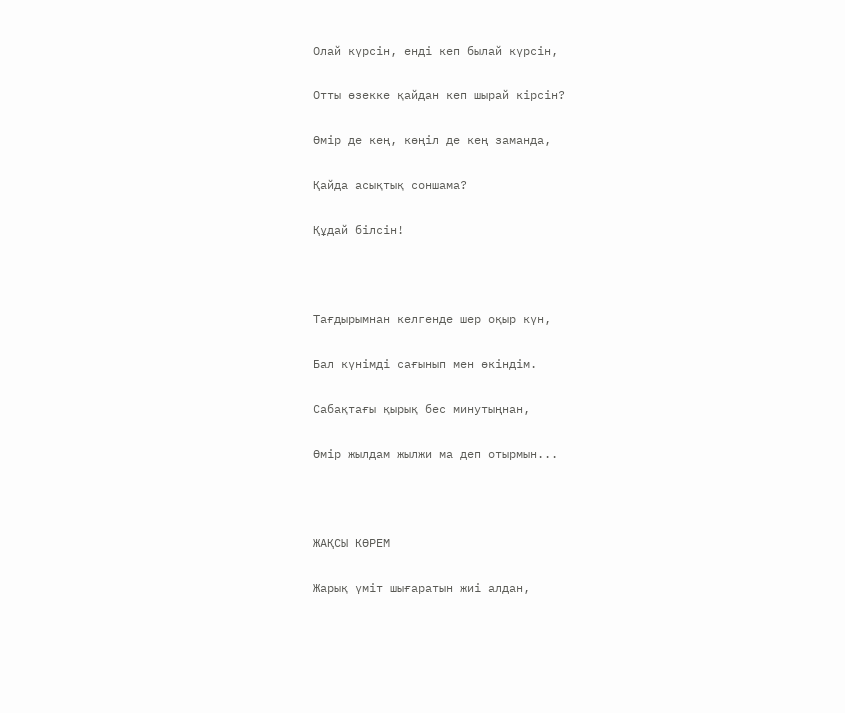Олай күрсін, енді кеп былай күрсін,

Отты өзекке қайдан кеп шырай кірсін?

Өмір де кең, көңіл де кең заманда,

Қайда асықтық соншама?

Құдай білсін!



Тағдырымнан келгенде шер оқыр күн,

Бал күнімді сағынып мен өкіндім.

Сабақтағы қырық бес минутыңнан,

Өмір жылдам жылжи ма деп отырмын...



ЖАҚСЫ КӨРЕМ

Жарық үміт шығаратын жиі алдан,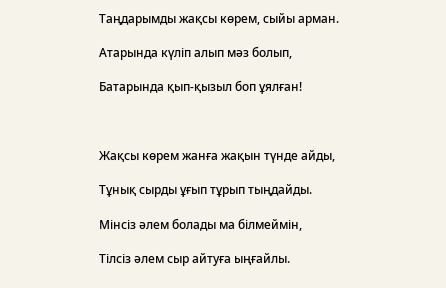Таңдарымды жақсы көрем, сыйы арман.

Атарында күліп алып мәз болып,

Батарында қып-қызыл боп ұялған!



Жақсы көрем жанға жақын түнде айды,

Тұнық сырды ұғып тұрып тыңдайды.

Мінсіз әлем болады ма білмеймін,

Тілсіз әлем сыр айтуға ыңғайлы.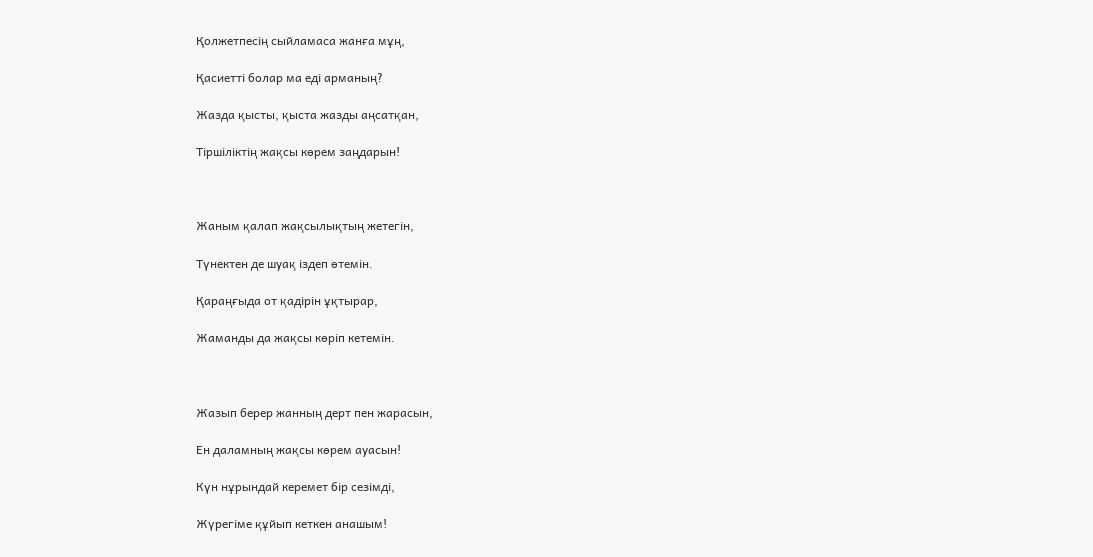Қолжетпесің сыйламаса жанға мұң,

Қасиетті болар ма еді арманың?

Жазда қысты, қыста жазды аңсатқан,

Тіршіліктің жақсы көрем заңдарын!



Жаным қалап жақсылықтың жетегін,

Түнектен де шуақ іздеп өтемін.

Қараңғыда от қадірін ұқтырар,

Жаманды да жақсы көріп кетемін.



Жазып берер жанның дерт пен жарасын,

Ен даламның жақсы көрем ауасын!

Күн нұрындай керемет бір сезімді,

Жүрегіме құйып кеткен анашым!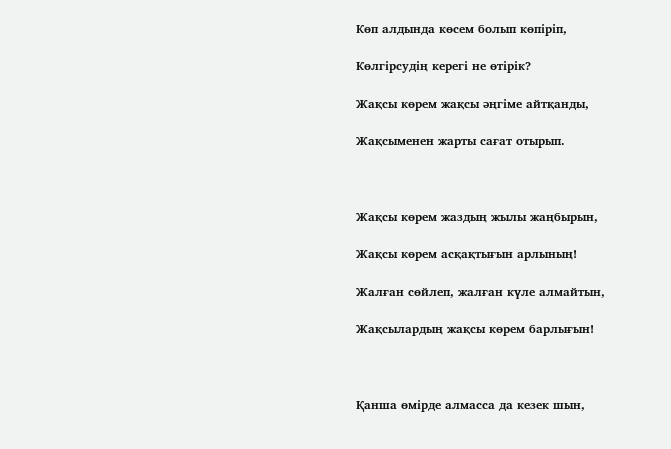Көп алдында көсем болып көпіріп,

Көлгірсудің керегі не өтірік?

Жақсы көрем жақсы әңгіме айтқанды,

Жақсыменен жарты сағат отырып.



Жақсы көрем жаздың жылы жаңбырын,

Жақсы көрем асқақтығын арлының!

Жалған сөйлеп, жалған күле алмайтын,

Жақсылардың жақсы көрем барлығын!



Қанша өмірде алмасса да кезек шын,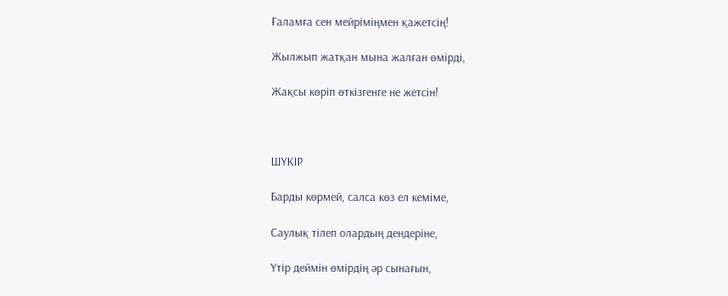Ғаламға сен мейріміңмен қажетсің!

Жылжып жатқан мына жалған өмірді,

Жақсы көріп өткізгенге не жетсін!



ШҮКІР

Барды көрмей, салса көз ел кеміме,

Саулық тілеп олардың дендеріне,

Үтір деймін өмірдің әр сынағын,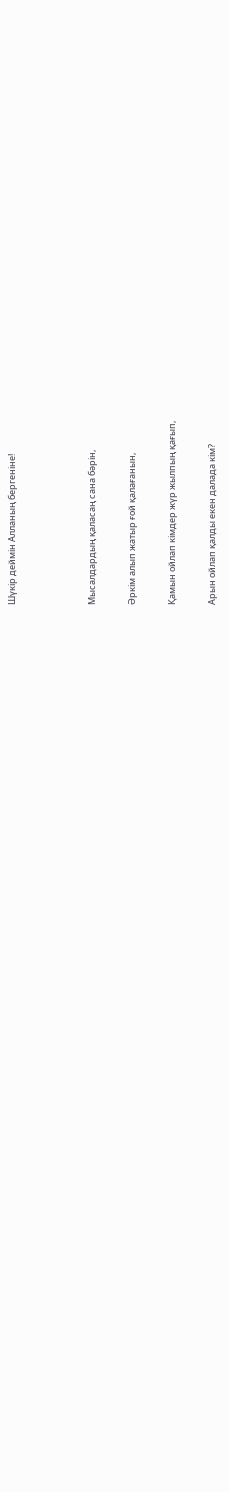Шүкір деймін Алланың бергеніне!



Мысалдардың қаласаң сана бәрін,

Әркім алып жатыр ғой қалағанын,

Қамын ойлап кімдер жүр жылпың қағып,

Арын ойлап қалды екен далада кім?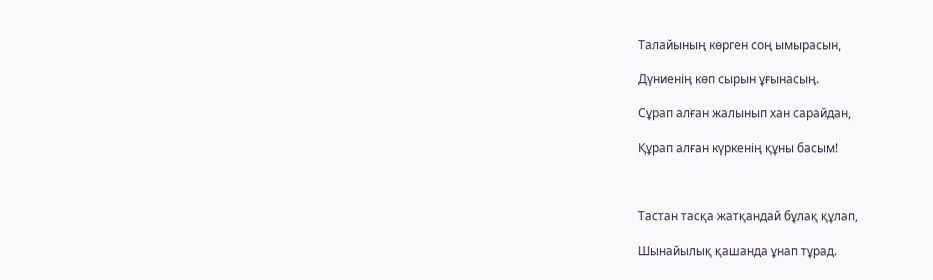Талайының көрген соң ымырасын,

Дүниенің көп сырын ұғынасың.

Сұрап алған жалынып хан сарайдан,

Құрап алған күркенің құны басым!



Тастан тасқа жатқандай бұлақ құлап,

Шынайылық қашанда ұнап тұрад.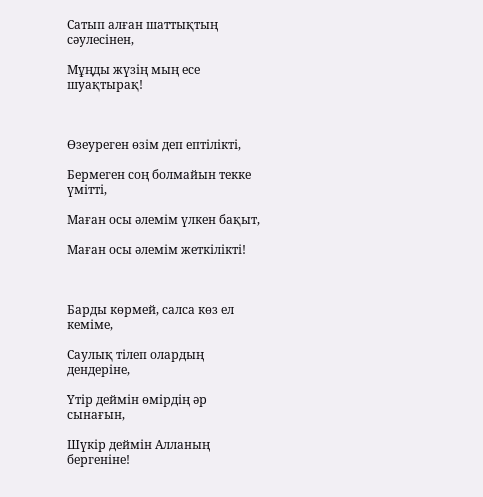Сатып алған шаттықтың сәулесінен,

Мұңды жүзің мың есе шуақтырақ!



Өзеуреген өзім деп ептілікті,

Бермеген соң болмайын текке үмітті,

Маған осы әлемім үлкен бақыт,

Маған осы әлемім жеткілікті!



Барды көрмей, салса көз ел кеміме,

Саулық тілеп олардың дендеріне,

Үтір деймін өмірдің әр сынағын,

Шүкір деймін Алланың бергеніне!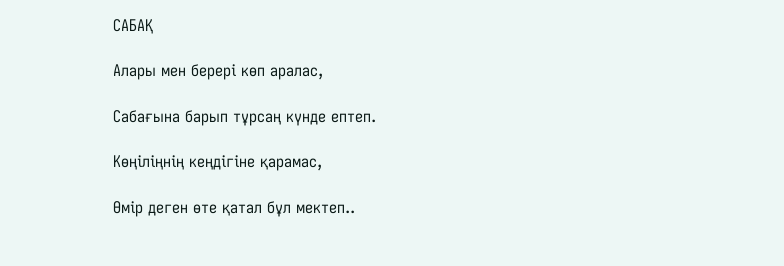САБАҚ

Алары мен берері көп аралас,

Сабағына барып тұрсаң күнде ептеп.

Көңіліңнің кеңдігіне қарамас,

Өмір деген өте қатал бұл мектеп..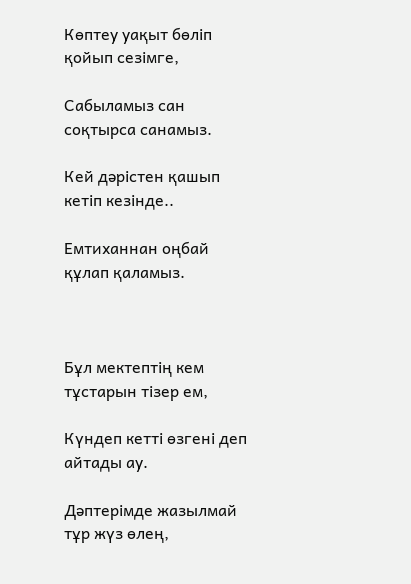Көптеу уақыт бөліп қойып сезімге,

Сабыламыз сан соқтырса санамыз.

Кей дәрістен қашып кетіп кезінде..

Емтиханнан оңбай құлап қаламыз.



Бұл мектептің кем тұстарын тізер ем,

Күндеп кетті өзгені деп айтады ау.

Дәптерімде жазылмай тұр жүз өлең,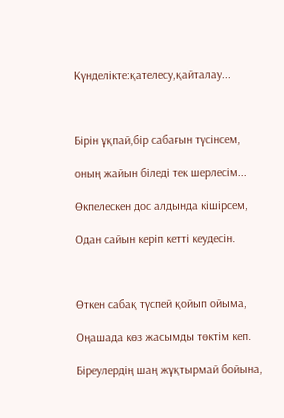Күнделікте:қателесу,қайталау...



Бірін ұқпай,бір сабағын түсінсем,

оның жайын біледі тек шерлесім...

Өкпелескен дос алдында кішірсем,

Одан сайын керіп кетті кеудесін.



Өткен сабақ түспей қойып ойыма,

Оңашада көз жасымды төктім кеп.

Біреулердің шаң жұқтырмай бойына,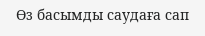Өз басымды саудаға сап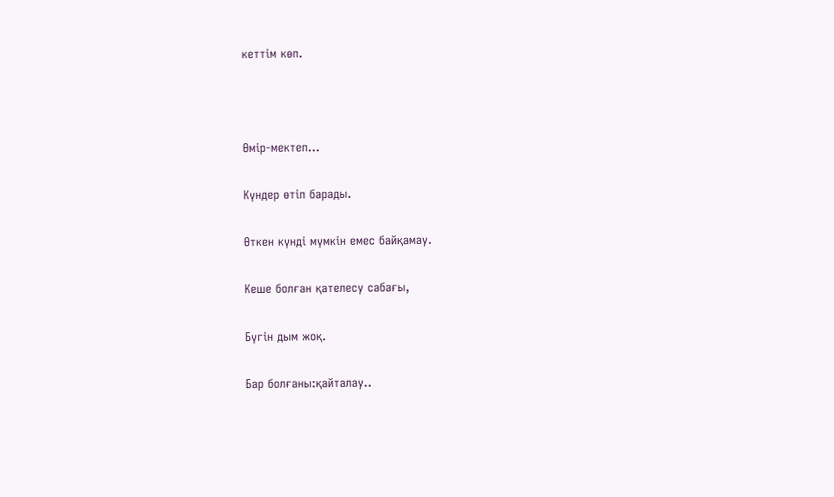кеттім көп.



Өмір-мектеп...

Күндер өтіп барады.

Өткен күнді мүмкін емес байқамау.

Кеше болған қателесу сабағы,

Бүгін дым жоқ.

Бар болғаны:қайталау..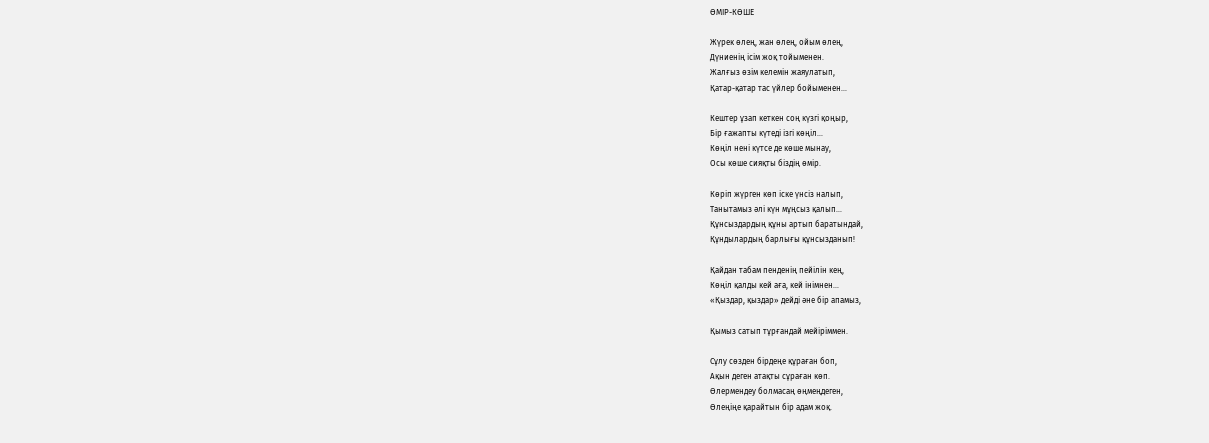ӨМІР-КӨШЕ

Жүрек өлең, жан өлең, ойым өлең,
Дүниенің ісім жоқ тойыменен.
Жалғыз өзім келемін жаяулатып,
Қатар-қатар тас үйлер бойыменен...

Кештер ұзап кеткен соң күзгі қоңыр,
Бір ғажапты күтеді ізгі көңіл...
Көңіл нені күтсе де көше мынау,
Осы көше сияқты біздің өмір.

Көріп жүрген көп іске үнсіз налып,
Танытамыз әлі күн мұңсыз қалып...
Құнсыздардың құны артып баратындай,
Құндылардың барлығы құнсызданып!

Қайдан табам пенденің пейілін кең,
Көңіл қалды кей аға, кей інімнен...
«Қыздар, қыздар» дейді әне бір апамыз,

Қымыз сатып тұрғандай мейіріммен.

Сұлу сөзден бірдеңе құраған боп,
Ақын деген атақты сұраған көп.
Өлермендеу болмасаң өңмеңдеген,
Өлеңіңе қарайтын бір адам жоқ.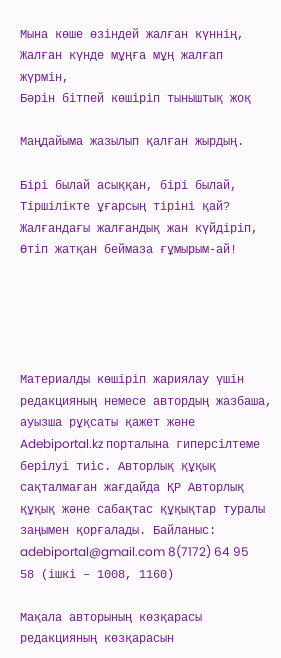Мына көше өзіндей жалған күннің,
Жалған күнде мұңға мұң жалғап жүрмін,
Бәрін бітпей көшіріп тыныштық жоқ

Маңдайыма жазылып қалған жырдың.

Бірі былай асыққан, бірі былай,
Тіршілікте ұғарсың тіріні қай?
Жалғандағы жалғандық жан күйдіріп,
Өтіп жатқан беймаза ғұмырым-ай!





Материалды көшіріп жариялау үшін редакцияның немесе автордың жазбаша, ауызша рұқсаты қажет және Adebiportal.kz порталына гиперсілтеме берілуі тиіс. Авторлық құқық сақталмаған жағдайда ҚР Авторлық құқық және сабақтас құқықтар туралы заңымен қорғалады. Байланыс: adebiportal@gmail.com 8(7172) 64 95 58 (ішкі – 1008, 1160)

Мақала авторының көзқарасы редакцияның көзқарасын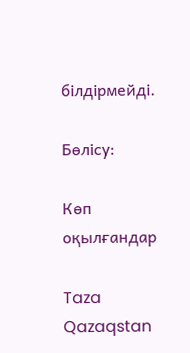білдірмейді.

Бөлісу:

Көп оқылғандар

Taza Qazaqstan